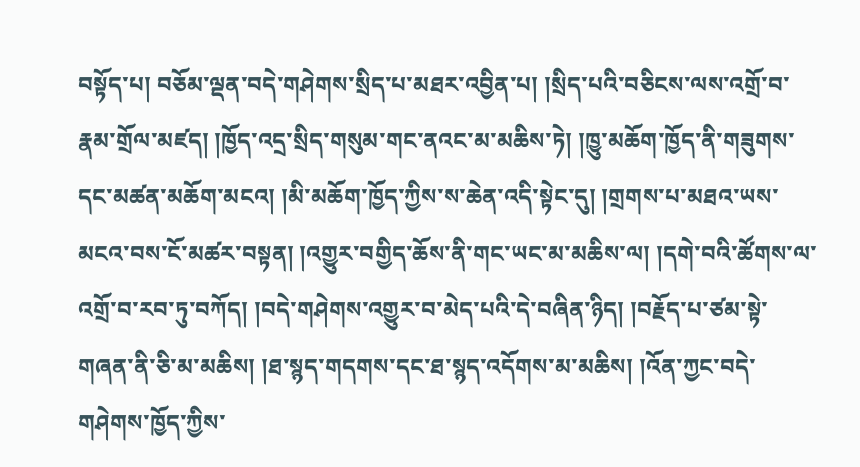བསྟོད་པ། བཅོམ་ལྡན་བདེ་གཤེགས་སྲིད་པ་མཐར་འབྱིན་པ། །སྲིད་པའི་བཅིངས་ལས་འགྲོ་བ་རྣམ་གྲོལ་མཛད། །ཁྱོད་འདྲ་སྲིད་གསུམ་གང་ནའང་མ་མཆིས་ཏེ། །ཁྱུ་མཆོག་ཁྱོད་ནི་གཟུགས་དང་མཚན་མཆོག་མངའ། །མི་མཆོག་ཁྱོད་ཀྱིས་ས་ཆེན་འདི་སྟེང་དུ། །གྲགས་པ་མཐའ་ཡས་མངའ་བས་ངོ་མཚར་བསྟན། །འགྱུར་བགྱིད་ཆོས་ནི་གང་ཡང་མ་མཆིས་ལ། །དགེ་བའི་ཚོགས་ལ་འགྲོ་བ་རབ་ཏུ་བཀོད། །བདེ་གཤེགས་འགྱུར་བ་མེད་པའི་དེ་བཞིན་ཉིད། །བརྗོད་པ་ཙམ་སྟེ་གཞན་ནི་ཅི་མ་མཆིས། །ཐ་སྙད་གདགས་དང་ཐ་སྙད་འདོགས་མ་མཆིས། །འོན་ཀྱང་བདེ་གཤེགས་ཁྱོད་ཀྱིས་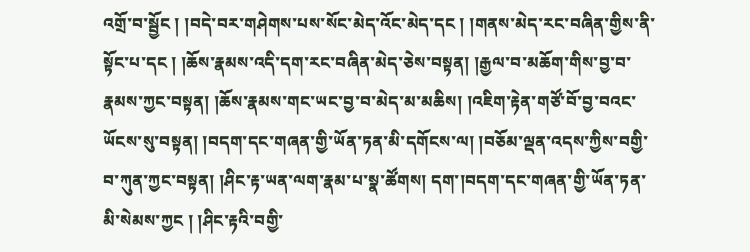འགྲོ་བ་སྦྱོང ། །བདེ་བར་གཤེགས་པས་སོང་མེད་འོང་མེད་དང ། །གནས་མེད་རང་བཞིན་གྱིས་ནི་སྟོང་པ་དང ། །ཆོས་རྣམས་འདི་དག་རང་བཞིན་མེད་ཅེས་བསྟན། །རྒྱལ་བ་མཆོག་གིས་བྱ་བ་རྣམས་ཀྱང་བསྟན། །ཆོས་རྣམས་གང་ཡང་བྱ་བ་མེད་མ་མཆིས། །འཇིག་རྟེན་གཙོ་བོ་བྱ་བའང་ཡོངས་སུ་བསྟན། །བདག་དང་གཞན་གྱི་ཡོན་ཏན་མི་དགོངས་ལ། །བཅོམ་ལྡན་འདས་ཀྱིས་བགྱི་བ་ཀུན་ཀྱང་བསྟན། །ཤིང་རྟ་ཡན་ལག་རྣམ་པ་སྣ་ཚོགས། དག་།བདག་དང་གཞན་གྱི་ཡོན་ཏན་མི་སེམས་ཀྱང ། །ཤིང་རྟའི་བགྱི་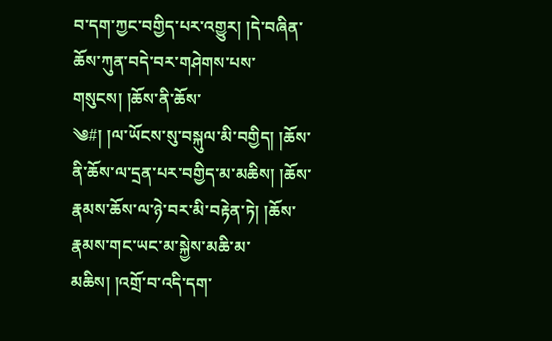བ་དག་ཀྱང་བགྱིད་པར་འགྱུར། །དེ་བཞིན་ཆོས་ཀུན་བདེ་བར་གཤེགས་པས་གསུངས། །ཆོས་ནི་ཆོས་
༄#། །ལ་ཡོངས་སུ་བསྐུལ་མི་བགྱིད། །ཆོས་ནི་ཆོས་ལ་དྲན་པར་བགྱིད་མ་མཆིས། །ཆོས་རྣམས་ཆོས་ལ་ཉེ་བར་མི་བརྟེན་ཏེ། །ཆོས་རྣམས་གང་ཡང་མ་སྐྱེས་མཆི་མ་མཆིས། །འགྲོ་བ་འདི་དག་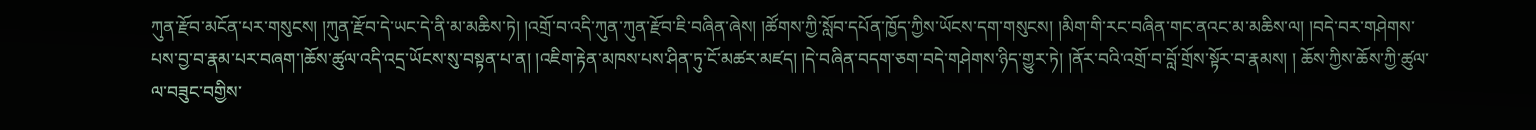ཀུན་རྫོབ་མངོན་པར་གསུངས། །ཀུན་རྫོབ་དེ་ཡང་དེ་ནི་མ་མཆིས་ཏེ། །འགྲོ་བ་འདི་ཀུན་ཀུན་རྫོབ་ཇི་བཞིན་ཞེས། །ཚོགས་ཀྱི་སློབ་དཔོན་ཁྱོད་ཀྱིས་ཡོངས་དག་གསུངས། །མིག་གི་རང་བཞིན་གང་ནའང་མ་མཆིས་ལ། །བདེ་བར་གཤེགས་པས་བྱ་བ་རྣམ་པར་བཞག་།ཆོས་ཚུལ་འདི་འདྲ་ཡོངས་སུ་བསྟན་པ་ན། །འཇིག་རྟེན་མཁས་པས་ཤིན་ཏུ་ངོ་མཚར་མཛད། །དེ་བཞིན་བདག་ཅག་བདེ་གཤེགས་ཉིད་གྱུར་ཏེ། །ནོར་བའི་འགྲོ་བ་བློ་གྲོས་སྟོར་བ་རྣམས། ། ཆོས་ཀྱིས་ཆོས་ཀྱི་ཚུལ་ལ་བཟུང་བགྱིས་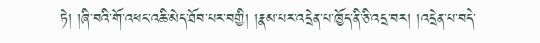ཏེ། །ཞི་བའི་གོ་འཕང་འཆི་མེད་ཐོབ་པར་བགྱི། །རྣམ་པར་འདྲེན་པ་ཁྱོད་ནི་ཅི་འདྲ་བར། །འདྲེན་པ་བདེ་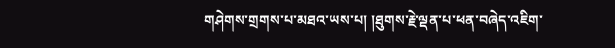གཤེགས་གྲགས་པ་མཐའ་ཡས་པ། །ཐུགས་རྗེ་ལྡན་པ་ཕན་བཞེད་འཇིག་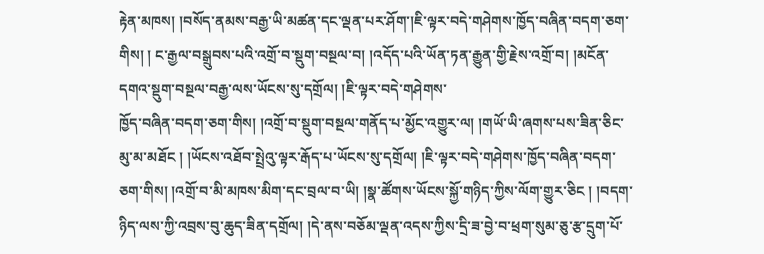རྟེན་མཁས། །བསོད་ནམས་བརྒྱ་ཡི་མཚན་དང་ལྡན་པར་ཤོག་།ཇི་ལྟར་བདེ་གཤེགས་ཁྱོད་བཞིན་བདག་ཅག་གིས། ། ང་རྒྱལ་བསྒྲུབས་པའི་འགྲོ་བ་སྡུག་བསྔལ་བ། །འདོད་པའི་ཡོན་ཏན་རྒྱུན་གྱི་རྗེས་འགྲོ་བ། །མངོན་དགའ་སྡུག་བསྔལ་བརྒྱ་ལས་ཡོངས་སུ་དགྲོལ། །ཇི་ལྟར་བདེ་གཤེགས་
ཁྱོད་བཞིན་བདག་ཅག་གིས། །འགྲོ་བ་སྡུག་བསྔལ་གནོད་པ་མྱོང་འགྱུར་ལ། །གཡོ་ཡི་ཞགས་པས་ཟིན་ཅིང་མུ་མ་མཐོང ། །ཡོངས་འཐོབ་སྤྲེའུ་ལྟར་རྒོད་པ་ཡོངས་སུ་དགྲོལ། །ཇི་ལྟར་བདེ་གཤེགས་ཁྱོད་བཞིན་བདག་ཅག་གིས། །འགྲོ་བ་མི་མཁས་མིག་དང་བྲལ་བ་ཡི། །སྣ་ཚོགས་ཡོངས་སྐྱོ་གཉིད་ཀྱིས་ལོག་གྱུར་ཅིང ། །བདག་ཉིད་ལས་ཀྱི་འབྲས་བུ་ཆུད་ཟིན་དགྲོལ། །དེ་ནས་བཅོམ་ལྡན་འདས་ཀྱིས་དྲི་ཟ་བྱེ་བ་ཕྲག་སུམ་ཅུ་རྩ་དྲུག་པོ་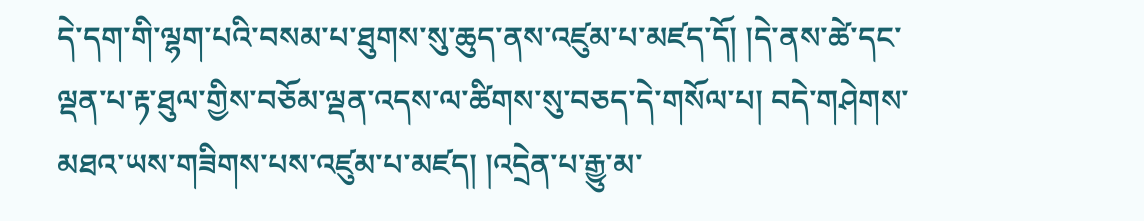དེ་དག་གི་ལྷག་པའི་བསམ་པ་ཐུགས་སུ་ཆུད་ནས་འཛུམ་པ་མཛད་དོ། །དེ་ནས་ཚེ་དང་ལྡན་པ་རྟ་ཐུལ་གྱིས་བཅོམ་ལྡན་འདས་ལ་ཚིགས་སུ་བཅད་དེ་གསོལ་པ། བདེ་གཤེགས་མཐའ་ཡས་གཟིགས་པས་འཛུམ་པ་མཛད། །འདྲེན་པ་རྒྱུ་མ་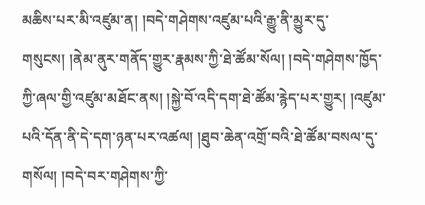མཆིས་པར་མི་འཛུམ་ན། །བདེ་གཤེགས་འཛུམ་པའི་རྒྱུ་ནི་མྱུར་དུ་གསུངས། །ནེམ་ནུར་གནོད་གྱུར་རྣམས་ཀྱི་ཐེ་ཚོམ་སོལ། །བདེ་གཤེགས་ཁྱོད་ཀྱི་ཞལ་གྱི་འཛུམ་མཐོང་ནས། །སྐྱེ་བོ་འདི་དག་ཐེ་ཚོམ་རྙེད་པར་གྱུར། །འཛུམ་པའི་དོན་ནི་དེ་དག་ཉན་པར་འཚལ། །ཐུབ་ཆེན་འགྲོ་བའི་ཐེ་ཚོམ་བསལ་དུ་གསོལ། །བདེ་བར་གཤེགས་ཀྱི་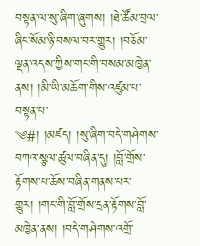བསྟན་ལ་སུ་ཞིག་ཞུགས། །ཐེ་ཚོམ་བྲལ་ཞིང་སོམ་ཉི་བསལ་བར་གྱུར། །བཅོམ་ལྡན་འདས་ཀྱིས་གང་གི་བསམ་མཁྱེན་ནས། །མི་ཡི་མཆོག་གིས་འཛུམ་པ་བསྟན་པ་
༄#། །མཛད། །སུ་ཞིག་བདེ་གཤེགས་བཀའ་སྩལ་ཚུལ་བཞིན་དུ། །བློ་གྲོས་རྟོགས་པ་ཆོས་བཞིན་གནས་པར་གྱུར། །གང་གི་བློ་གྲོས་དྲན་རྟོགས་བློ་མཁྱེན་ནས། །བདེ་གཤེགས་འགྲོ་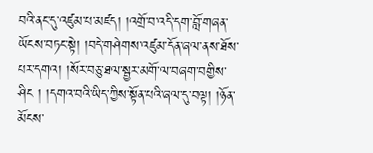བའི་ནང་དུ་འཛུམ་པ་མཛད། །འགྲོ་བ་འདི་དག་བློ་གཞན་ཡོངས་བཏང་སྟེ། །བདེ་གཤེགས་འཛུམ་དོན་ཞལ་ནས་ཐོས་པར་དགའ། །སོར་བཅུ་ཐལ་སྦྱར་མགོ་ལ་བཞག་བགྱིས་ཤིང ། །དགའ་བའི་ཡིད་ཀྱིས་སྟོན་པའི་ཞལ་དུ་བལྟ། །ཉོན་མོངས་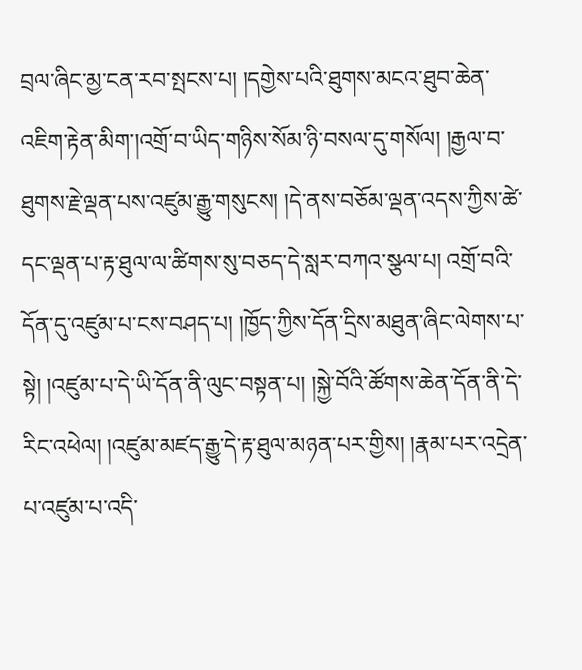བྲལ་ཞིང་མྱ་ངན་རབ་སྤངས་པ། །དགྱེས་པའི་ཐུགས་མངའ་ཐུབ་ཆེན་འཇིག་རྟེན་མིག་།འགྲོ་བ་ཡིད་གཉིས་སོམ་ཉི་བསལ་དུ་གསོལ། །རྒྱལ་བ་ཐུགས་རྗེ་ལྡན་པས་འཛུམ་རྒྱུ་གསུངས། །དེ་ནས་བཅོམ་ལྡན་འདས་ཀྱིས་ཚེ་དང་ལྡན་པ་རྟ་ཐུལ་ལ་ཚིགས་སུ་བཅད་དེ་སླར་བཀའ་སྩལ་པ། འགྲོ་བའི་དོན་དུ་འཛུམ་པ་ངས་བཤད་པ། །ཁྱོད་ཀྱིས་དོན་དྲིས་མཐུན་ཞིང་ལེགས་པ་སྟེ། །འཛུམ་པ་དེ་ཡི་དོན་ནི་ལུང་བསྟན་པ། །སྐྱེ་བོའི་ཚོགས་ཆེན་དོན་ནི་དེ་རིང་འཕེལ། །འཛུམ་མཛད་རྒྱུ་དེ་རྟ་ཐུལ་མཉན་པར་གྱིས། །རྣམ་པར་འདྲེན་པ་འཛུམ་པ་འདི་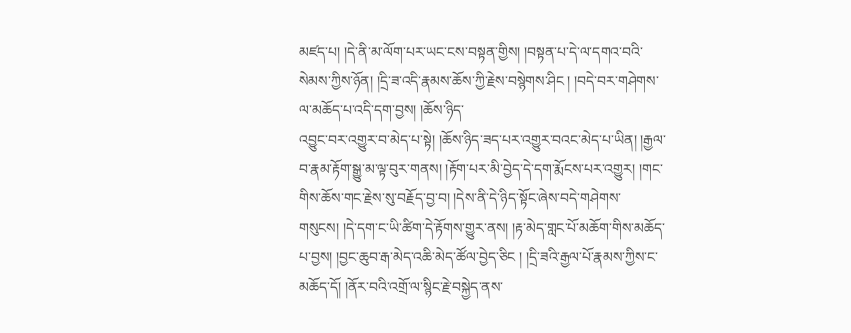མཛད་པ། །དེ་ནི་མ་ལོག་པར་ཡང་ངས་བསྟན་གྱིས། །བསྟན་པ་དེ་ལ་དགའ་བའི་སེམས་ཀྱིས་ཉོན། །དྲི་ཟ་འདི་རྣམས་ཆོས་ཀྱི་རྗེས་བསྙེགས་ཤིང ། །བདེ་བར་གཤེགས་ལ་མཆོད་པ་འདི་དག་བྱས། །ཆོས་ཉིད་
འབྱུང་བར་འགྱུར་བ་མེད་པ་སྟེ། །ཆོས་ཉིད་ཟད་པར་འགྱུར་བའང་མེད་པ་ཡིན། །རྒྱལ་བ་རྣམ་རྟོག་སྒྱུ་མ་ལྟ་བུར་གནས། །རྟོག་པར་མི་བྱེད་དེ་དག་རྨོངས་པར་འགྱུར། །གང་གིས་ཆོས་གང་རྗེས་སུ་བརྗོད་བྱ་བ། །དེས་ནི་དེ་ཉིད་སྟོང་ཞེས་བདེ་གཤེགས་གསུངས། །དེ་དག་ང་ཡི་ཚིག་དེ་རྟོགས་གྱུར་ནས། །རྟ་མེད་གླང་པོ་མཆོག་གིས་མཆོད་པ་བྱས། །བྱང་ཆུབ་རྒ་མེད་འཆི་མེད་ཚོལ་བྱེད་ཅིང ། །དྲི་ཟའི་རྒྱལ་པོ་རྣམས་ཀྱིས་ང་མཆོད་དོ། །ནོར་བའི་འགྲོ་ལ་སྙིང་རྗེ་བསྐྱེད་ནས་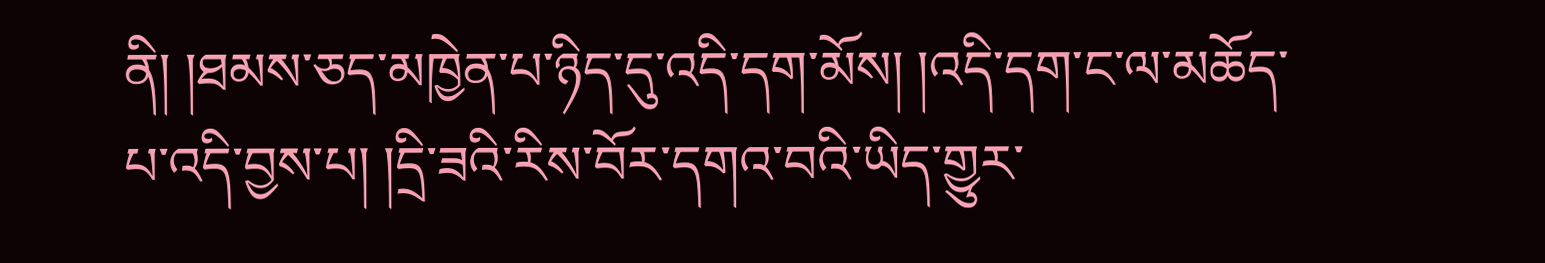ནི། །ཐམས་ཅད་མཁྱེན་པ་ཉིད་དུ་འདི་དག་མོས། །འདི་དག་ང་ལ་མཆོད་པ་འདི་བྱས་པ། །དྲི་ཟའི་རིས་བོར་དགའ་བའི་ཡིད་གྱུར་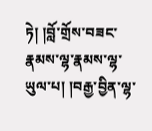ཏེ། །བློ་གྲོས་བཟང་རྣམས་ལྷ་རྣམས་ལྷ་ཡུལ་པ། །བརྒྱ་བྱིན་ལྷ་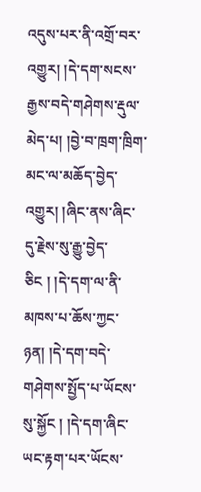འདུས་པར་ནི་འགྲོ་བར་འགྱུར། །དེ་དག་སངས་རྒྱས་བདེ་གཤེགས་རྡུལ་མེད་པ། །བྱེ་བ་ཁྲག་ཁྲིག་མང་ལ་མཆོད་བྱེད་འགྱུར། །ཞིང་ནས་ཞིང་དུ་རྗེས་སུ་རྒྱུ་བྱེད་ཅིང ། །དེ་དག་ལ་ནི་མཁས་པ་ཆོས་ཀྱང་ཉན། །དེ་དག་བདེ་གཤེགས་སྤྱོད་པ་ཡོངས་སུ་སྐྱོང ། །དེ་དག་ཞིང་ཡང་རྟག་པར་ཡོངས་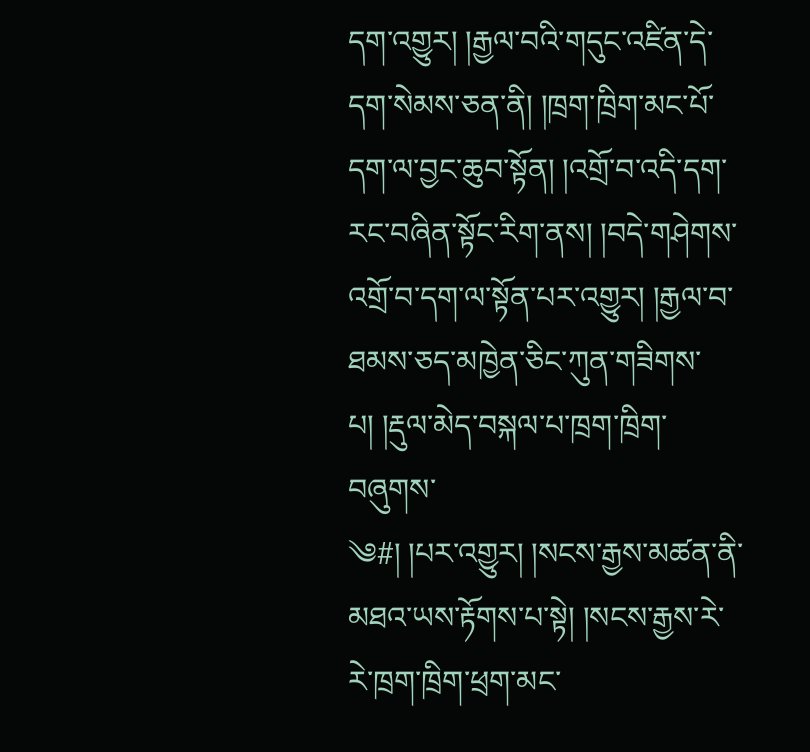དག་འགྱུར། །རྒྱལ་བའི་གདུང་འཛིན་དེ་དག་སེམས་ཅན་ནི། །ཁྲག་ཁྲིག་མང་པོ་དག་ལ་བྱང་ཆུབ་སྟོན། །འགྲོ་བ་འདི་དག་རང་བཞིན་སྟོང་རིག་ནས། །བདེ་གཤེགས་འགྲོ་བ་དག་ལ་སྟོན་པར་འགྱུར། །རྒྱལ་བ་ཐམས་ཅད་མཁྱེན་ཅིང་ཀུན་གཟིགས་པ། །རྡུལ་མེད་བསྐལ་པ་ཁྲག་ཁྲིག་བཞུགས་
༄#། །པར་འགྱུར། །སངས་རྒྱས་མཚན་ནི་མཐའ་ཡས་རྟོགས་པ་སྟེ། །སངས་རྒྱས་རེ་རེ་ཁྲག་ཁྲིག་ཕྲག་མང་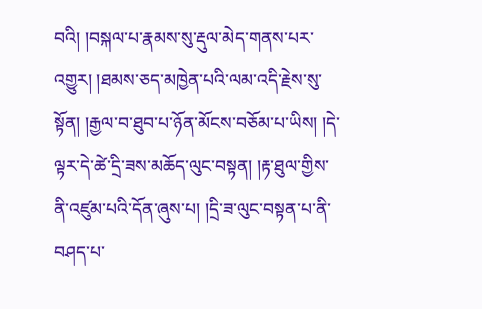བའི། །བསྐལ་པ་རྣམས་སུ་རྡུལ་མེད་གནས་པར་འགྱུར། །ཐམས་ཅད་མཁྱེན་པའི་ལམ་འདི་རྗེས་སུ་སྟོན། །རྒྱལ་བ་ཐུབ་པ་ཉོན་མོངས་བཅོམ་པ་ཡིས། །དེ་ལྟར་དེ་ཚེ་དྲི་ཟས་མཆོད་ལུང་བསྟན། །རྟ་ཐུལ་གྱིས་ནི་འཛུམ་པའི་དོན་ཞུས་པ། །དྲི་ཟ་ལུང་བསྟན་པ་ནི་བཤད་པ་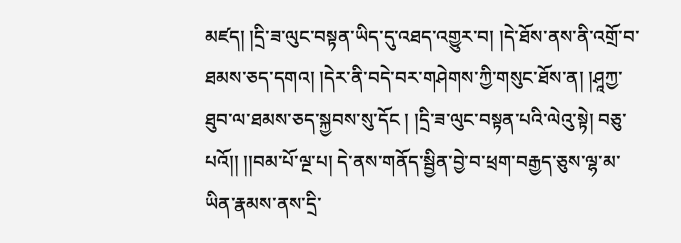མཛད། །དྲི་ཟ་ལུང་བསྟན་ཡིད་དུ་འཐད་འགྱུར་བ། །དེ་ཐོས་ནས་ནི་འགྲོ་བ་ཐམས་ཅད་དགའ། །དེར་ནི་བདེ་བར་གཤེགས་ཀྱི་གསུང་ཐོས་ན། །ཤཱཀྱ་ཐུབ་ལ་ཐམས་ཅད་སྐྱབས་སུ་དོང ། །དྲི་ཟ་ལུང་བསྟན་པའི་ལེའུ་སྟེ། བཅུ་པའོ།། །།བམ་པོ་ལྔ་པ། དེ་ནས་གནོད་སྦྱིན་བྱེ་བ་ཕྲག་བརྒྱད་ཅུས་ལྷ་མ་ཡིན་རྣམས་ནས་དྲི་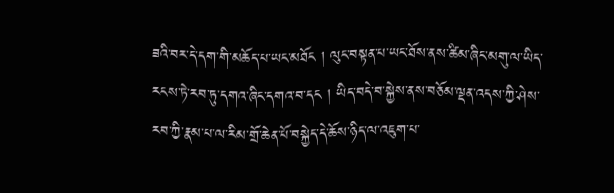ཟའི་བར་དེ་དག་གི་མཆོད་པ་ཡང་མཐོང ། ལུང་བསྟན་པ་ཡང་ཐོས་ནས་ཚིམ་ཞིང་མགུ་ལ་ཡིད་རངས་ཏེ་རབ་ཏུ་དགའ་ཞིང་དགའ་བ་དང ། ཡིད་བདེ་བ་སྐྱེས་ནས་བཅོམ་ལྡན་འདས་ཀྱི་ཤེས་རབ་ཀྱི་རྣམ་པ་ལ་རིམ་གྲོ་ཆེན་པོ་བསྐྱེད་དེ་ཆོས་ཉིད་ལ་འཇུག་པ་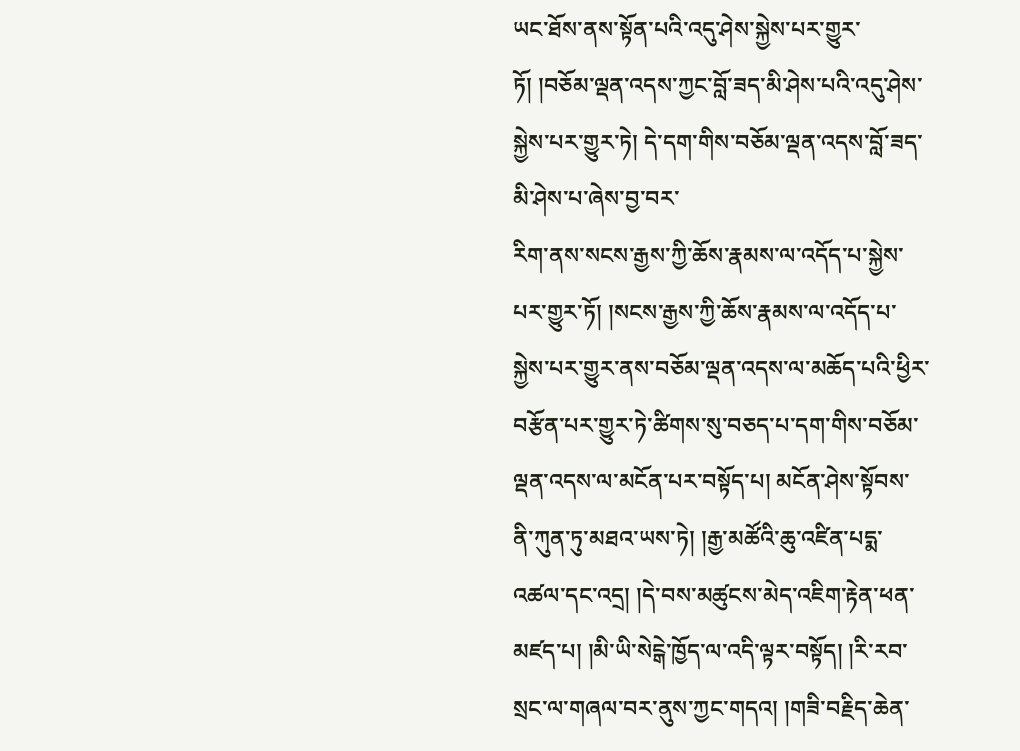ཡང་ཐོས་ནས་སྟོན་པའི་འདུ་ཤེས་སྐྱེས་པར་གྱུར་ཏོ། །བཅོམ་ལྡན་འདས་ཀྱང་བློ་ཟད་མི་ཤེས་པའི་འདུ་ཤེས་སྐྱེས་པར་གྱུར་ཏེ། དེ་དག་གིས་བཅོམ་ལྡན་འདས་བློ་ཟད་མི་ཤེས་པ་ཞེས་བྱ་བར་
རིག་ནས་སངས་རྒྱས་ཀྱི་ཆོས་རྣམས་ལ་འདོད་པ་སྐྱེས་པར་གྱུར་ཏོ། །སངས་རྒྱས་ཀྱི་ཆོས་རྣམས་ལ་འདོད་པ་སྐྱེས་པར་གྱུར་ནས་བཅོམ་ལྡན་འདས་ལ་མཆོད་པའི་ཕྱིར་བརྩོན་པར་གྱུར་ཏེ་ཚིགས་སུ་བཅད་པ་དག་གིས་བཅོམ་ལྡན་འདས་ལ་མངོན་པར་བསྟོད་པ། མངོན་ཤེས་སྟོབས་ནི་ཀུན་ཏུ་མཐའ་ཡས་ཏེ། །རྒྱ་མཚོའི་ཆུ་འཛིན་པདྨ་འཚལ་དང་འདྲ། །དེ་བས་མཚུངས་མེད་འཇིག་རྟེན་ཕན་མཛད་པ། །མི་ཡི་སེངྒེ་ཁྱོད་ལ་འདི་ལྟར་བསྟོད། །རི་རབ་སྲང་ལ་གཞལ་བར་ནུས་ཀྱང་གདའ། །གཟི་བརྗིད་ཆེན་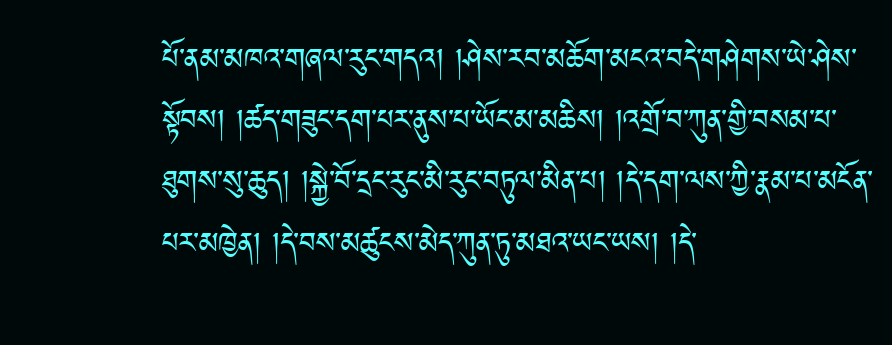པོ་ནམ་མཁའ་གཞལ་རུང་གདའ། །ཤེས་རབ་མཆོག་མངའ་བདེ་གཤེགས་ཡེ་ཤེས་སྟོབས། །ཚད་གཟུང་དག་པར་ནུས་པ་ཡོང་མ་མཆིས། །འགྲོ་བ་ཀུན་གྱི་བསམ་པ་ཐུགས་སུ་ཆུད། །སྐྱེ་བོ་དྲང་རུང་མི་རུང་བཏུལ་མིན་པ། །དེ་དག་ལས་ཀྱི་རྣམ་པ་མངོན་པར་མཁྱེན། །དེ་བས་མཚུངས་མེད་ཀུན་ཏུ་མཐའ་ཡང་ཡས། །དེ་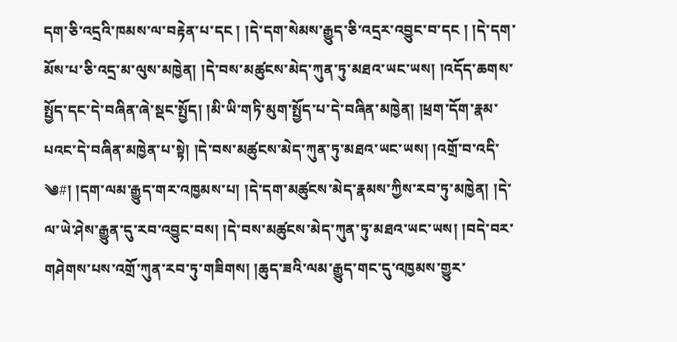དག་ཅི་འདྲའི་ཁམས་ལ་བརྟེན་པ་དང ། །དེ་དག་སེམས་རྒྱུད་ཅི་འདྲར་འབྱུང་བ་དང ། །དེ་དག་མོས་པ་ཅི་འདྲ་མ་ལུས་མཁྱེན། །དེ་བས་མཚུངས་མེད་ཀུན་ཏུ་མཐའ་ཡང་ཡས། །འདོད་ཆགས་སྤྱོད་དང་དེ་བཞིན་ཞེ་སྡང་སྤྱོད། །མི་ཡི་གཏི་མུག་སྤྱོད་པ་དེ་བཞིན་མཁྱེན། །ཕྲག་དོག་རྣམ་པའང་དེ་བཞིན་མཁྱེན་པ་སྟེ། །དེ་བས་མཚུངས་མེད་ཀུན་ཏུ་མཐའ་ཡང་ཡས། །འགྲོ་བ་འདི་
༄#། །དག་ལམ་རྒྱུད་གར་འཁྱམས་པ། །དེ་དག་མཚུངས་མེད་རྣམས་ཀྱིས་རབ་ཏུ་མཁྱེན། །དེ་ལ་ཡེ་ཤེས་རྒྱུན་དུ་རབ་འབྱུང་བས། །དེ་བས་མཚུངས་མེད་ཀུན་ཏུ་མཐའ་ཡང་ཡས། །བདེ་བར་གཤེགས་པས་འགྲོ་ཀུན་རབ་ཏུ་གཟིགས། །ཆུད་ཟའི་ལམ་རྒྱུད་གང་དུ་འཁྱམས་གྱུར་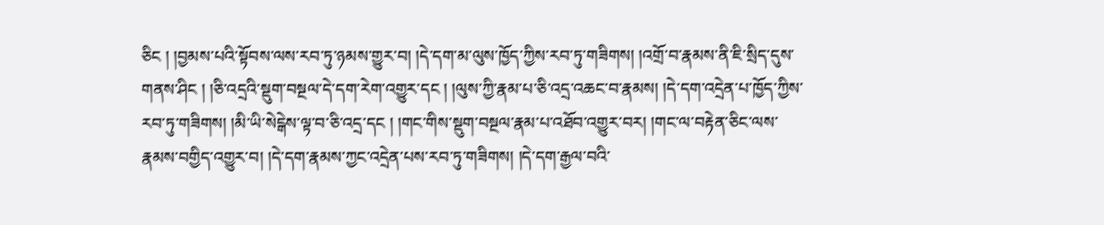ཅིང ། །བྱམས་པའི་སྟོབས་ལས་རབ་ཏུ་ཉམས་གྱུར་བ། །དེ་དག་མ་ལུས་ཁྱོད་ཀྱིས་རབ་ཏུ་གཟིགས། །འགྲོ་བ་རྣམས་ནི་ཇི་སྲིད་དུས་གནས་ཤིང ། །ཅི་འདྲའི་སྡུག་བསྔལ་དེ་དག་རེག་འགྱུར་དང ། །ལུས་ཀྱི་རྣམ་པ་ཅི་འདྲ་འཆང་བ་རྣམས། །དེ་དག་འདྲེན་པ་ཁྱོད་ཀྱིས་རབ་ཏུ་གཟིགས། །མི་ཡི་སེངྒེས་ལྟ་བ་ཅི་འདྲ་དང ། །གང་གིས་སྡུག་བསྔལ་རྣམ་པ་འཐོབ་འགྱུར་བར། །གང་ལ་བརྟེན་ཅིང་ལས་རྣམས་བགྱིད་འགྱུར་བ། །དེ་དག་རྣམས་ཀྱང་འདྲེན་པས་རབ་ཏུ་གཟིགས། །དེ་དག་རྒྱལ་བའི་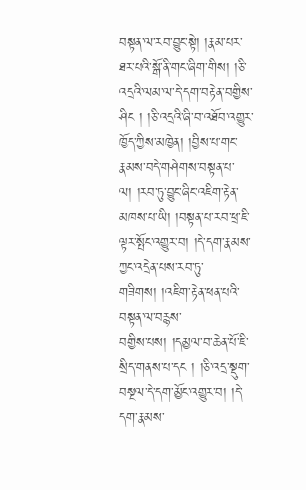བསྟན་ལ་རབ་བྱུང་སྟེ། །རྣམ་པར་ཐར་པའི་སྒོ་ནི་གང་ཞིག་གིས། །ཅི་འདྲའི་ལམ་ལ་དེ་དག་བརྟེན་བགྱིས་ཤིང ། །ཅི་འདྲའི་ཞི་བ་འཐོབ་འགྱུར་ཁྱོད་ཀྱིས་མཁྱེན། །བྱིས་པ་གང་རྣམས་བདེ་གཤེགས་བསྟན་པ་ལ། །རབ་ཏུ་བྱུང་ཞིང་འཇིག་རྟེན་མཁས་པ་ཡི། །བསྟན་པ་རབ་ཕྲ་ཇི་ལྟར་སྤོང་འགྱུར་བ། །དེ་དག་རྣམས་ཀྱང་འདྲེན་པས་རབ་ཏུ་གཟིགས། །འཇིག་རྟེན་ཕན་པའི་བསྟན་ལ་བརྙས་
བགྱིས་པས། །དམྱལ་བ་ཆེན་པོ་ཇི་སྲིད་གནས་པ་དང ། །ཅི་འདྲ་སྡུག་བསྔལ་དེ་དག་མྱོང་འགྱུར་བ། །དེ་དག་རྣམས་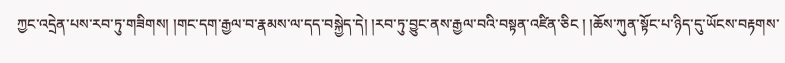ཀྱང་འདྲེན་པས་རབ་ཏུ་གཟིགས། །གང་དག་རྒྱལ་བ་རྣམས་ལ་དད་བསྐྱེད་དེ། །རབ་ཏུ་བྱུང་ནས་རྒྱལ་བའི་བསྟན་འཛིན་ཅིང ། །ཆོས་ཀུན་སྟོང་པ་ཉིད་དུ་ཡོངས་བརྟགས་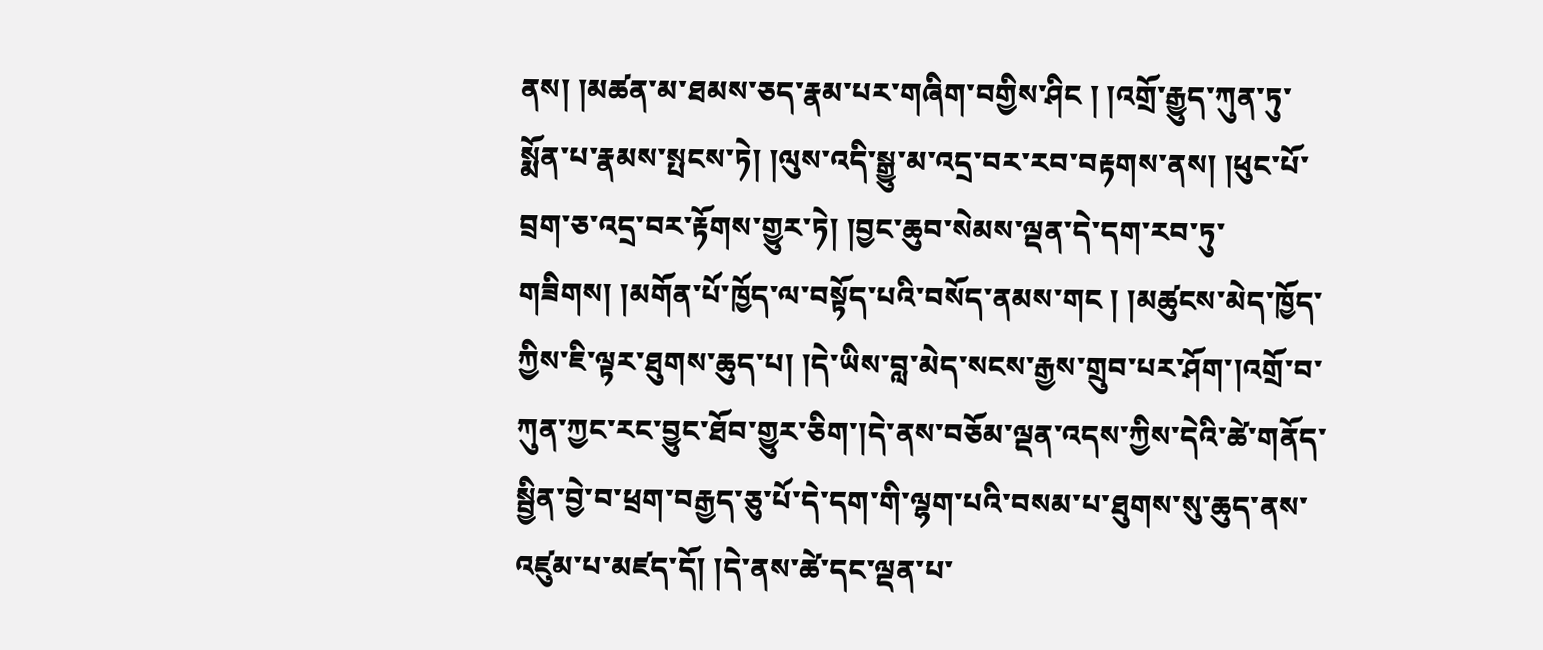ནས། །མཚན་མ་ཐམས་ཅད་རྣམ་པར་གཞིག་བགྱིས་ཤིང ། །འགྲོ་རྒྱུད་ཀུན་ཏུ་སྨོན་པ་རྣམས་སྤངས་ཏེ། །ལུས་འདི་སྒྱུ་མ་འདྲ་བར་རབ་བརྟགས་ནས། །ཕུང་པོ་བྲག་ཅ་འདྲ་བར་རྟོགས་གྱུར་ཏེ། །བྱང་ཆུབ་སེམས་ལྡན་དེ་དག་རབ་ཏུ་གཟིགས། །མགོན་པོ་ཁྱོད་ལ་བསྟོད་པའི་བསོད་ནམས་གང ། །མཚུངས་མེད་ཁྱོད་ཀྱིས་ཇི་ལྟར་ཐུགས་ཆུད་པ། །དེ་ཡིས་བླ་མེད་སངས་རྒྱས་གྲུབ་པར་ཤོག་།འགྲོ་བ་ཀུན་ཀྱང་རང་བྱུང་ཐོབ་གྱུར་ཅིག་།དེ་ནས་བཅོམ་ལྡན་འདས་ཀྱིས་དེའི་ཚེ་གནོད་སྦྱིན་བྱེ་བ་ཕྲག་བརྒྱད་ཅུ་པོ་དེ་དག་གི་ལྷག་པའི་བསམ་པ་ཐུགས་སུ་ཆུད་ནས་འཛུམ་པ་མཛད་དོ། །དེ་ནས་ཚེ་དང་ལྡན་པ་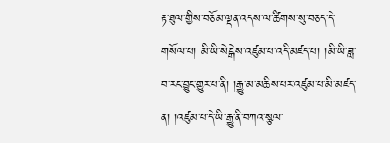རྟ་ཐུལ་གྱིས་བཅོམ་ལྡན་འདས་ལ་ཚིགས་སུ་བཅད་དེ་གསོལ་པ། མི་ཡི་སེངྒེས་འཛུམ་པ་འདི་མཛད་པ། །མི་ཡི་ཟླ་བ་རང་བྱུང་གྱུར་པ་ནི། །རྒྱུ་མ་མཆིས་པར་འཛུམ་པ་མི་མཛད་ན། །འཛུམ་པ་དེ་ཡི་རྒྱུ་ནི་བཀའ་སྩལ་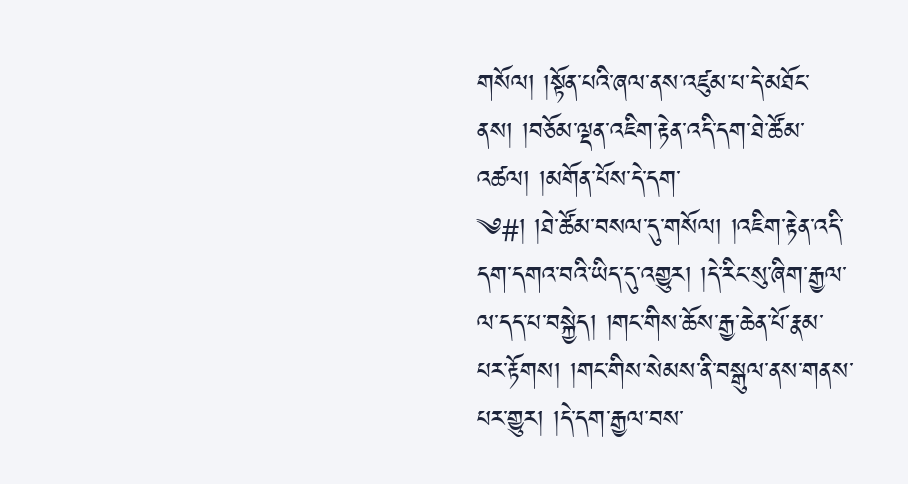གསོལ། །སྟོན་པའི་ཞལ་ནས་འཛུམ་པ་དེ་མཐོང་ནས། །བཅོམ་ལྡན་འཇིག་རྟེན་འདི་དག་ཐེ་ཚོམ་འཚལ། །མགོན་པོས་དེ་དག་
༄#། །ཐེ་ཚོམ་བསལ་དུ་གསོལ། །འཇིག་རྟེན་འདི་དག་དགའ་བའི་ཡིད་དུ་འགྱུར། །དེ་རིང་སུ་ཞིག་རྒྱལ་ལ་དད་པ་བསྐྱེད། །གང་གིས་ཆོས་རྒྱ་ཆེན་པོ་རྣམ་པར་རྟོགས། །གང་གིས་སེམས་ནི་བསྒུལ་ནས་གནས་པར་གྱུར། །དེ་དག་རྒྱལ་བས་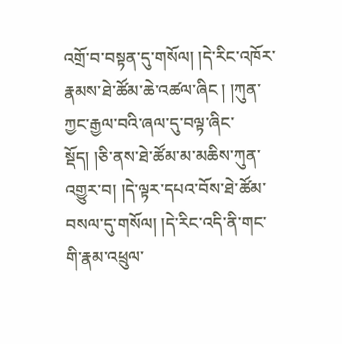འགྲོ་བ་བསྟན་དུ་གསོལ། །དེ་རིང་འཁོར་རྣམས་ཐེ་ཚོམ་ཆེ་འཚལ་ཞིང ། །ཀུན་ཀྱང་རྒྱལ་བའི་ཞལ་དུ་བལྟ་ཞིང་སྡོད། །ཅི་ནས་ཐེ་ཚོམ་མ་མཆིས་ཀུན་འགྱུར་བ། །དེ་ལྟར་དཔའ་བོས་ཐེ་ཚོམ་བསལ་དུ་གསོལ། །དེ་རིང་འདི་ནི་གང་གི་རྣམ་འཕྲུལ་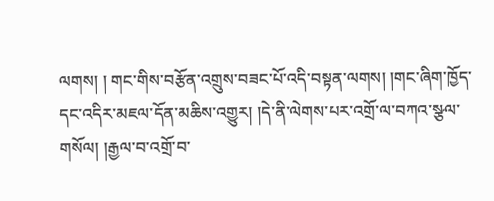ལགས། ། གང་གིས་བརྩོན་འགྲུས་བཟང་པོ་འདི་བསྟན་ལགས། །གང་ཞིག་ཁྱོད་དང་འདིར་མཇལ་དོན་མཆིས་འགྱུར། །དེ་ནི་ལེགས་པར་འགྲོ་ལ་བཀའ་སྩལ་གསོལ། །རྒྱལ་བ་འགྲོ་བ་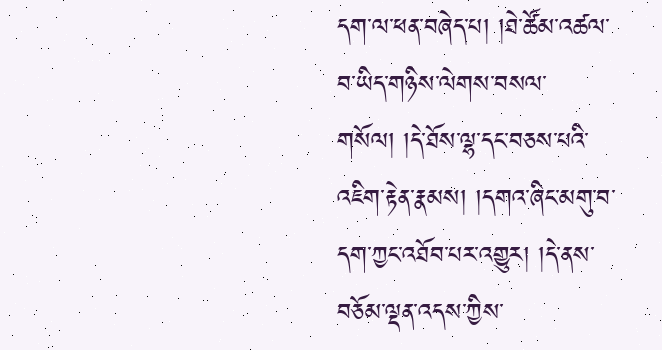དག་ལ་ཕན་བཞེད་པ། །ཐེ་ཚོམ་འཚལ་བ་ཡིད་གཉིས་ལེགས་བསལ་གསོལ། །དེ་ཐོས་ལྷ་དང་བཅས་པའི་འཇིག་རྟེན་རྣམས། །དགའ་ཞིང་མགུ་བ་དག་ཀྱང་འཐོབ་པར་འགྱུར། །དེ་ནས་བཅོམ་ལྡན་འདས་ཀྱིས་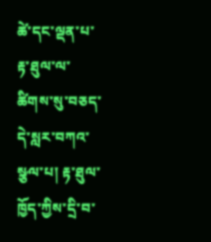ཚེ་དང་ལྡན་པ་རྟ་ཐུལ་ལ་ཚིགས་སུ་བཅད་དེ་སླར་བཀའ་སྩལ་པ། རྟ་ཐུལ་ཁྱོད་ཀྱིས་དྲི་བ་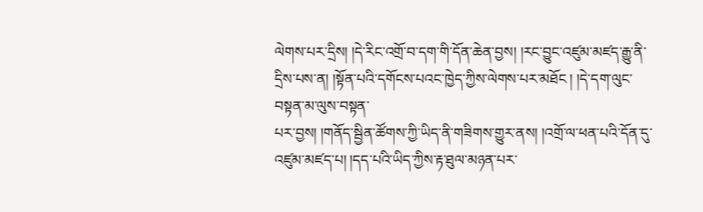ལེགས་པར་དྲིས། །དེ་རིང་འགྲོ་བ་དག་གི་དོན་ཆེན་བྱས། །རང་བྱུང་འཛུམ་མཛད་རྒྱུ་ནི་དྲིས་པས་ན། །སྟོན་པའི་དགོངས་པའང་ཁྱེད་ཀྱིས་ལེགས་པར་མཐོང ། །དེ་དག་ལུང་བསྟན་མ་ལུས་བསྟན་
པར་བྱས། །གནོད་སྦྱིན་ཚོགས་ཀྱི་ཡིད་ནི་གཟིགས་གྱུར་ནས། །འགྲོ་ལ་ཕན་པའི་དོན་དུ་འཛུམ་མཛད་པ། །དད་པའི་ཡིད་ཀྱིས་རྟ་ཐུལ་མཉན་པར་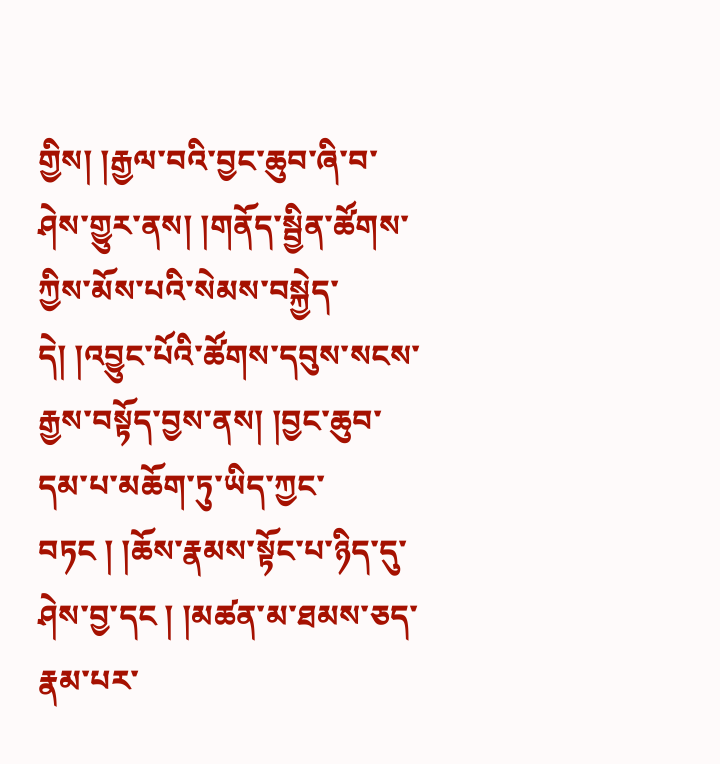གྱིས། །རྒྱལ་བའི་བྱང་ཆུབ་ཞི་བ་ཤེས་གྱུར་ནས། །གནོད་སྦྱིན་ཚོགས་ཀྱིས་མོས་པའི་སེམས་བསྐྱེད་དེ། །འབྱུང་པོའི་ཚོགས་དབུས་སངས་རྒྱས་བསྟོད་བྱས་ནས། །བྱང་ཆུབ་དམ་པ་མཆོག་ཏུ་ཡིད་ཀྱང་བཏང ། །ཆོས་རྣམས་སྟོང་པ་ཉིད་དུ་ཤེས་བྱ་དང ། །མཚན་མ་ཐམས་ཅད་རྣམ་པར་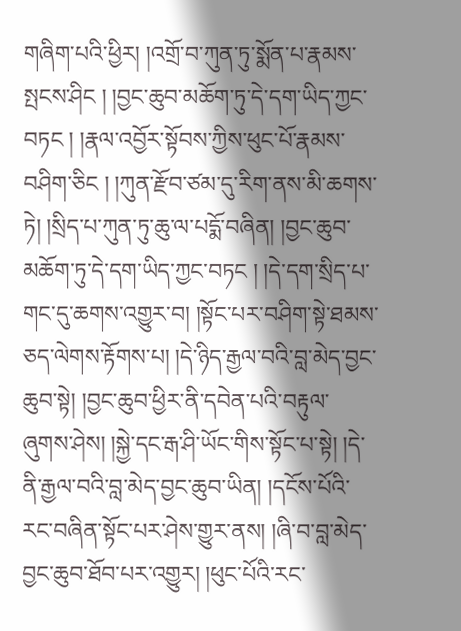གཞིག་པའི་ཕྱིར། །འགྲོ་བ་ཀུན་ཏུ་སྨོན་པ་རྣམས་སྤངས་ཤིང ། །བྱང་ཆུབ་མཆོག་ཏུ་དེ་དག་ཡིད་ཀྱང་བཏང ། །རྣལ་འབྱོར་སྟོབས་ཀྱིས་ཕུང་པོ་རྣམས་བཤིག་ཅིང ། །ཀུན་རྫོབ་ཙམ་དུ་རིག་ནས་མི་ཆགས་ཏེ། །སྲིད་པ་ཀུན་ཏུ་ཆུ་ལ་པདྨོ་བཞིན། །བྱང་ཆུབ་མཆོག་ཏུ་དེ་དག་ཡིད་ཀྱང་བཏང ། །དེ་དག་སྲིད་པ་གང་དུ་ཆགས་འགྱུར་བ། །སྟོང་པར་བཤིག་སྟེ་ཐམས་ཅད་ལེགས་རྟོགས་པ། །དེ་ཉིད་རྒྱལ་བའི་བླ་མེད་བྱང་ཆུབ་སྟེ། །བྱང་ཆུབ་ཕྱིར་ནི་དབེན་པའི་བརྟུལ་ཞུགས་ཤེས། །སྐྱེ་དང་རྒ་ཤི་ཡོང་གིས་སྟོང་པ་སྟེ། །དེ་ནི་རྒྱལ་བའི་བླ་མེད་བྱང་ཆུབ་ཡིན། །དངོས་པོའི་རང་བཞིན་སྟོང་པར་ཤེས་གྱུར་ནས། །ཞི་བ་བླ་མེད་བྱང་ཆུབ་ཐོབ་པར་འགྱུར། །ཕུང་པོའི་རང་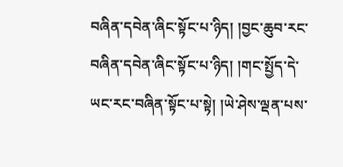བཞིན་དབེན་ཞིང་སྟོང་པ་ཉིད། །བྱང་ཆུབ་རང་བཞིན་དབེན་ཞིང་སྟོང་པ་ཉིད། །གང་སྤྱོད་དེ་ཡང་རང་བཞིན་སྟོང་པ་སྟེ། །ཡེ་ཤེས་ལྡན་པས་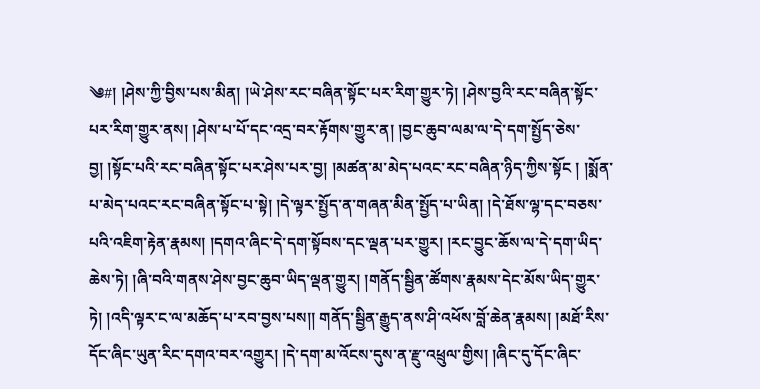༄#། །ཤེས་ཀྱི་བྱིས་པས་མིན། །ཡེ་ཤེས་རང་བཞིན་སྟོང་པར་རིག་གྱུར་ཏེ། །ཤེས་བྱའི་རང་བཞིན་སྟོང་པར་རིག་གྱུར་ནས། །ཤེས་པ་པོ་དང་འདྲ་བར་རྟོགས་གྱུར་ན། །བྱང་ཆུབ་ལམ་ལ་དེ་དག་སྤྱོད་ཅེས་བྱ། །སྟོང་པའི་རང་བཞིན་སྟོང་པར་ཤེས་པར་བྱ། །མཚན་མ་མེད་པའང་རང་བཞིན་ཉིད་ཀྱིས་སྟོང ། །སྨོན་པ་མེད་པའང་རང་བཞིན་སྟོང་པ་སྟེ། །དེ་ལྟར་སྤྱོད་ན་གཞན་མིན་སྤྱོད་པ་ཡིན། །དེ་ཐོས་ལྷ་དང་བཅས་པའི་འཇིག་རྟེན་རྣམས། །དགའ་ཞིང་དེ་དག་སྟོབས་དང་ལྡན་པར་གྱུར། །རང་བྱུང་ཆོས་ལ་དེ་དག་ཡིད་ཆེས་ཏེ། །ཞི་བའི་གནས་ཤེས་བྱང་ཆུབ་ཡིད་ལྡན་གྱུར། །གནོད་སྦྱིན་ཚོགས་རྣམས་དེང་མོས་ཡིད་གྱུར་ཏེ། །འདི་ལྟར་ང་ལ་མཆོད་པ་རབ་བྱས་པས།། གནོད་སྦྱིན་རྒྱུད་ནས་ཤི་འཕོས་བློ་ཆེན་རྣམས། །མཐོ་རིས་དོང་ཞིང་ཡུན་རིང་དགའ་བར་འགྱུར། །དེ་དག་མ་འོངས་དུས་ན་རྫུ་འཕྲུལ་གྱིས། །ཞིང་དུ་དོང་ཞིང་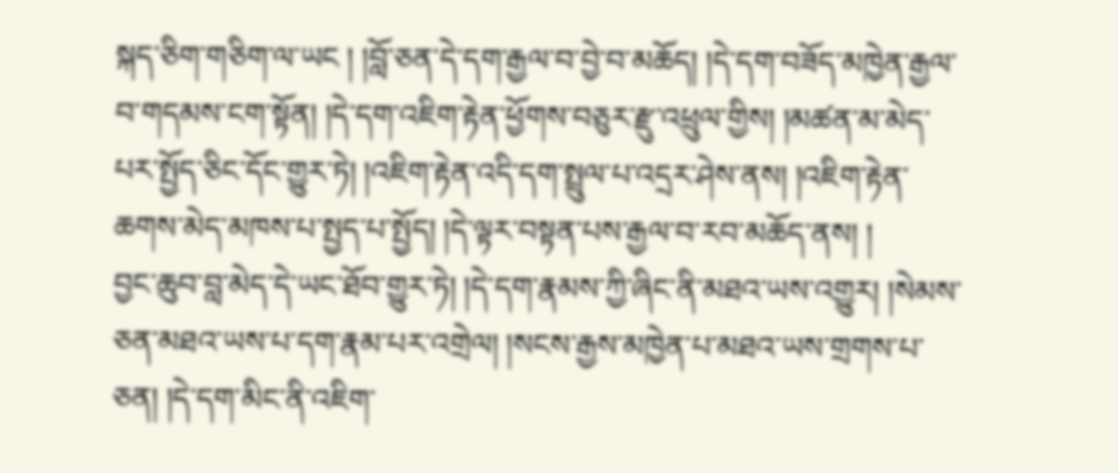སྐད་ཅིག་གཅིག་ལ་ཡང ། །བློ་ཅན་དེ་དག་རྒྱལ་བ་བྱེ་བ་མཆོད། །དེ་དག་བཟོད་མཁྱེན་རྒྱལ་བ་གདམས་ངག་སྟོན། །དེ་དག་འཇིག་རྟེན་ཕྱོགས་བཅུར་རྫུ་འཕྲུལ་གྱིས། །མཚན་མ་མེད་པར་སྤྱོད་ཅིང་དོང་གྱུར་ཏེ། །འཇིག་རྟེན་འདི་དག་སྤྲུལ་པ་འདྲར་ཤེས་ནས། །འཇིག་རྟེན་ཆགས་མེད་མཁས་པ་སྤྱད་པ་སྤྱོད། །དེ་ལྟར་བསྟན་པས་རྒྱལ་བ་རབ་མཆོད་ནས། །
བྱང་ཆུབ་བླ་མེད་དེ་ཡང་ཐོབ་གྱུར་ཏེ། །དེ་དག་རྣམས་ཀྱི་ཞིང་ནི་མཐའ་ཡས་འགྱུར། །སེམས་ཅན་མཐའ་ཡས་པ་དག་རྣམ་པར་འགྲེལ། །སངས་རྒྱས་མཁྱེན་པ་མཐའ་ཡས་གྲགས་པ་ཅན། །དེ་དག་མིང་ནི་འཇིག་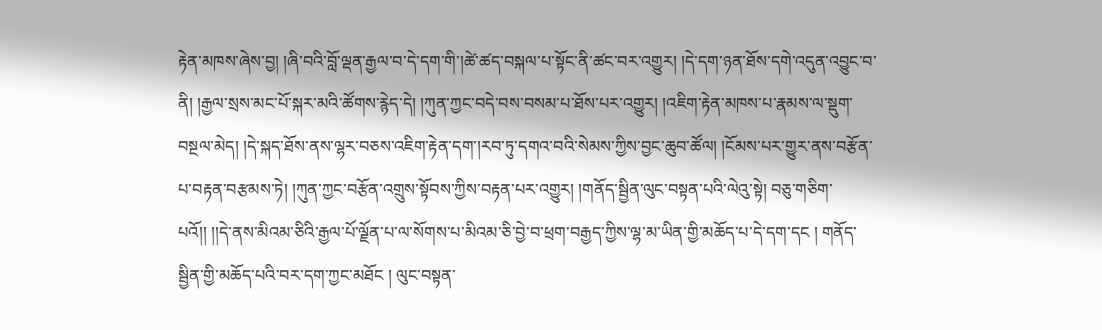རྟེན་མཁས་ཞེས་བྱ། །ཞི་བའི་བློ་ལྡན་རྒྱལ་བ་དེ་དག་གི་།ཚེ་ཚད་བསྐལ་པ་སྟོང་ནི་ཚང་བར་འགྱུར། །དེ་དག་ཉན་ཐོས་དགེ་འདུན་འབྱུང་བ་ནི། །རྒྱལ་སྲས་མང་པོ་སྐར་མའི་ཚོགས་རྙེད་དེ། །ཀུན་ཀྱང་བདེ་བས་བསམ་པ་ཐོས་པར་འགྱུར། །འཇིག་རྟེན་མཁས་པ་རྣམས་ལ་སྡུག་བསྔལ་མེད། །དེ་སྐད་ཐོས་ནས་ལྷར་བཅས་འཇིག་རྟེན་དག་།རབ་ཏུ་དགའ་བའི་སེམས་ཀྱིས་བྱང་ཆུབ་ཚོལ། །ངོམས་པར་གྱུར་ནས་བརྩོན་པ་བརྟན་བརྩམས་ཏེ། །ཀུན་ཀྱང་བརྩོན་འགྲུས་སྟོབས་ཀྱིས་བརྟན་པར་འགྱུར། །གནོད་སྦྱིན་ལུང་བསྟན་པའི་ལེའུ་སྟེ། བཅུ་གཅིག་པའོ།། །།དེ་ནས་མིའམ་ཅིའི་རྒྱལ་པོ་ལྗོན་པ་ལ་སོགས་པ་མིའམ་ཅི་བྱེ་བ་ཕྲག་བརྒྱད་ཀྱིས་ལྷ་མ་ཡིན་གྱི་མཆོད་པ་དེ་དག་དང ། གནོད་སྦྱིན་གྱི་མཆོད་པའི་བར་དག་ཀྱང་མཐོང ། ལུང་བསྟན་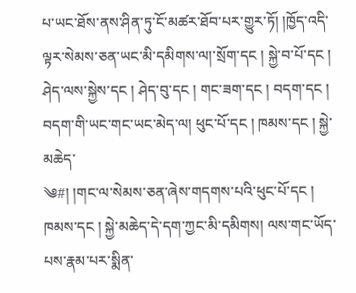པ་ཡང་ཐོས་ནས་ཤིན་ཏུ་ངོ་མཚར་ཐོབ་པར་གྱུར་ཏོ། །ཁྱོད་འདི་ལྟར་སེམས་ཅན་ཡང་མི་དམིགས་ལ།་སྲོག་དང ། སྐྱེ་བ་པོ་དང ། ཤེད་ལས་སྐྱེས་དང ། ཤེད་བུ་དང ། གང་ཟག་དང ། བདག་དང ། བདག་གི་ཡང་གང་ཡང་མེད་ལ། ཕུང་པོ་དང ། ཁམས་དང ། སྐྱེ་མཆེད་
༄#། །གང་ལ་སེམས་ཅན་ཞེས་གདགས་པའི་ཕུང་པོ་དང ། ཁམས་དང ། སྐྱེ་མཆེད་དེ་དག་ཀྱང་མི་དམིགས། ལས་གང་ཡོད་པས་རྣམ་པར་སྨིན་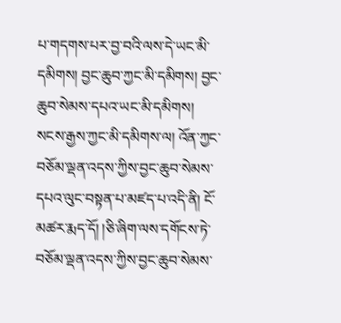པ་གདགས་པར་བྱ་བའི་ལས་དེ་ཡང་མི་དམིགས། བྱང་ཆུབ་ཀྱང་མི་དམིགས། བྱང་ཆུབ་སེམས་དཔའ་ཡང་མི་དམིགས། སངས་རྒྱས་ཀྱང་མི་དམིགས་ལ། འོན་ཀྱང་བཅོམ་ལྡན་འདས་ཀྱིས་བྱང་ཆུབ་སེམས་དཔའ་ལུང་བསྟན་པ་མཛད་པ་འདི་ནི། ངོ་མཚར་རྨད་དོ། །ཅི་ཞིག་ལས་དགོངས་ཏེ་བཅོམ་ལྡན་འདས་ཀྱིས་བྱང་ཆུབ་སེམས་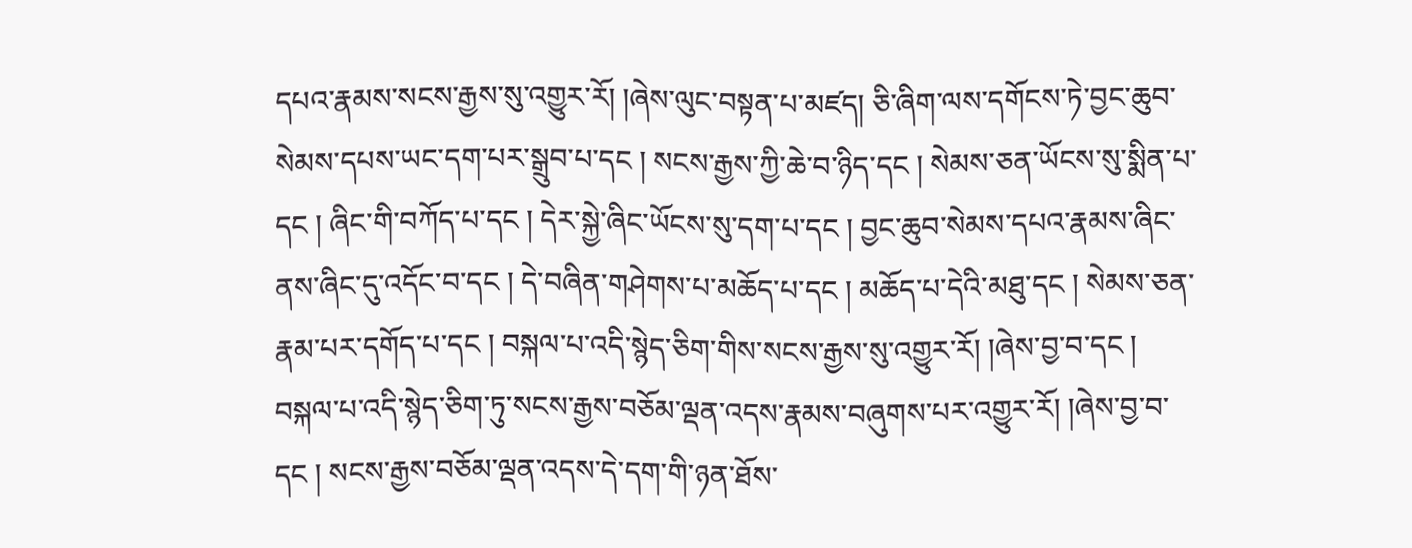དཔའ་རྣམས་སངས་རྒྱས་སུ་འགྱུར་རོ། །ཞེས་ལུང་བསྟན་པ་མཛད། ཅི་ཞིག་ལས་དགོངས་ཏེ་བྱང་ཆུབ་སེམས་དཔས་ཡང་དག་པར་སྒྲུབ་པ་དང ། སངས་རྒྱས་ཀྱི་ཆེ་བ་ཉིད་དང ། སེམས་ཅན་ཡོངས་སུ་སྨིན་པ་དང ། ཞིང་གི་བཀོད་པ་དང ། དེར་སྐྱེ་ཞིང་ཡོངས་སུ་དག་པ་དང ། བྱང་ཆུབ་སེམས་དཔའ་རྣམས་ཞིང་ནས་ཞིང་དུ་འདོང་བ་དང ། དེ་བཞིན་གཤེགས་པ་མཆོད་པ་དང ། མཆོད་པ་དེའི་མཐུ་དང ། སེམས་ཅན་རྣམ་པར་དགོད་པ་དང ། བསྐལ་པ་འདི་སྙེད་ཅིག་གིས་སངས་རྒྱས་སུ་འགྱུར་རོ། །ཞེས་བྱ་བ་དང ། བསྐལ་པ་འདི་སྙེད་ཅིག་ཏུ་སངས་རྒྱས་བཅོམ་ལྡན་འདས་རྣམས་བཞུགས་པར་འགྱུར་རོ། །ཞེས་བྱ་བ་དང ། སངས་རྒྱས་བཅོམ་ལྡན་འདས་དེ་དག་གི་ཉན་ཐོས་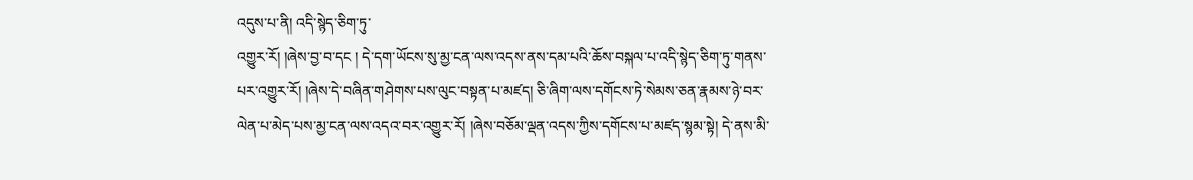འདུས་པ་ནི། འདི་སྙེད་ཅིག་ཏུ་
འགྱུར་རོ། །ཞེས་བྱ་བ་དང ། དེ་དག་ཡོངས་སུ་མྱ་ངན་ལས་འདས་ནས་དམ་པའི་ཆོས་བསྐལ་པ་འདི་སྙེད་ཅིག་ཏུ་གནས་པར་འགྱུར་རོ། །ཞེས་དེ་བཞིན་གཤེགས་པས་ལུང་བསྟན་པ་མཛད། ཅི་ཞིག་ལས་དགོངས་ཏེ་སེམས་ཅན་རྣམས་ཉེ་བར་ལེན་པ་མེད་པས་མྱ་ངན་ལས་འདའ་བར་འགྱུར་རོ། །ཞེས་བཅོམ་ལྡན་འདས་ཀྱིས་དགོངས་པ་མཛད་སྙམ་སྟེ། དེ་ནས་མི་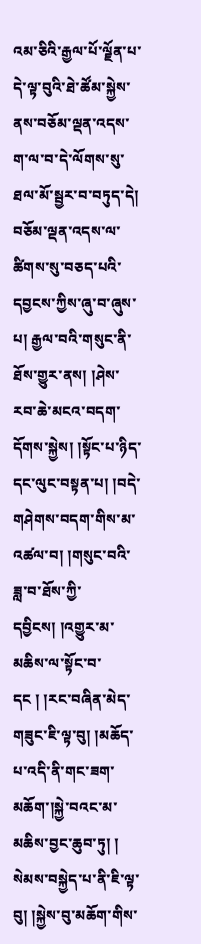འམ་ཅིའི་རྒྱལ་པོ་ལྗོན་པ་དེ་ལྟ་བུའི་ཐེ་ཚོམ་སྐྱེས་ནས་བཅོམ་ལྡན་འདས་ག་ལ་བ་དེ་ལོགས་སུ་ཐལ་མོ་སྦྱར་བ་བཏུད་དེ། བཅོམ་ལྡན་འདས་ལ་ཚིགས་སུ་བཅད་པའི་དབྱངས་ཀྱིས་ཞུ་བ་ཞུས་པ། རྒྱལ་བའི་གསུང་ནི་ཐོས་གྱུར་ནས། །ཤེས་རབ་ཆེ་མངའ་བདག་དོགས་སྐྱེས། །སྟོང་པ་ཉིད་དང་ལུང་བསྟན་པ། །བདེ་གཤེགས་བདག་གིས་མ་འཚལ་བ། །གསུང་བའི་ཟླ་བ་ཐོས་ཀྱི་དབྱིངས། །འགྱུར་མ་མཆིས་ལ་སྟོང་བ་དང ། །རང་བཞིན་མེད་གཟུང་ཇི་ལྟ་བུ། །མཆོད་པ་འདི་ནི་གང་ཟག་མཆོག་།སྐྱེ་བའང་མ་མཆིས་བྱང་ཆུབ་ཏུ། ། སེམས་བསྐྱེད་པ་ནི་ཇི་ལྟ་བུ། །སྐྱེས་བུ་མཆོག་གིས་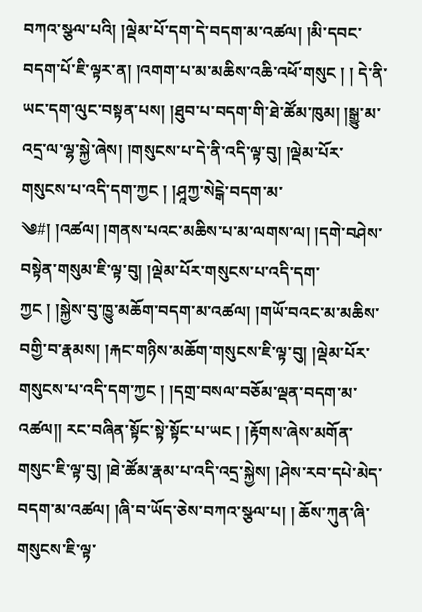བཀའ་སྩལ་པའི། །ལྡེམ་པོ་དག་དེ་བདག་མ་འཚལ། །མི་དབང་བདག་པོ་ཇི་ལྟར་ན། །འགག་པ་མ་མཆིས་འཆི་འཕོ་གསུང ། ། དེ་ནི་ཡང་དག་ལུང་བསྟན་པས། །ཐུབ་པ་བདག་གི་ཐེ་ཚོམ་ཁུམ། །སྒྱུ་མ་འདྲ་ལ་ལྷ་སྐྱེ་ཞེས། །གསུངས་པ་དེ་ནི་འདི་ལྟ་བུ། །ལྡེམ་པོར་གསུངས་པ་འདི་དག་ཀྱང ། །ཤཱཀྱ་སེངྒེ་བདག་མ་
༄#། །འཚལ། །གནས་པའང་མཆིས་པ་མ་ལགས་ལ། །དགེ་བཤེས་བསྟེན་གསུམ་ཇི་ལྟ་བུ། །ལྡེམ་པོར་གསུངས་པ་འདི་དག་ཀྱང ། །སྐྱེས་བུ་ཁྱུ་མཆོག་བདག་མ་འཚལ། །གཡོ་བའང་མ་མཆིས་བགྱི་བ་རྣམས། །རྐང་གཉིས་མཆོག་གསུངས་ཇི་ལྟ་བུ། །ལྡེམ་པོར་གསུངས་པ་འདི་དག་ཀྱང ། །དགྲ་བསལ་བཅོམ་ལྡན་བདག་མ་འཚལ།། རང་བཞིན་སྟོང་སྟེ་སྟོང་པ་ཡང ། །རྟོགས་ཞེས་མགོན་གསུང་ཇི་ལྟ་བུ། །ཐེ་ཚོམ་རྣམ་པ་འདི་འདྲ་སྐྱེས། །ཤེས་རབ་དཔེ་མེད་བདག་མ་འཚལ། །ཞི་བ་ཡོད་ཅེས་བཀའ་སྩལ་པ། ། ཆོས་ཀུན་ཞི་གསུངས་ཇི་ལྟ་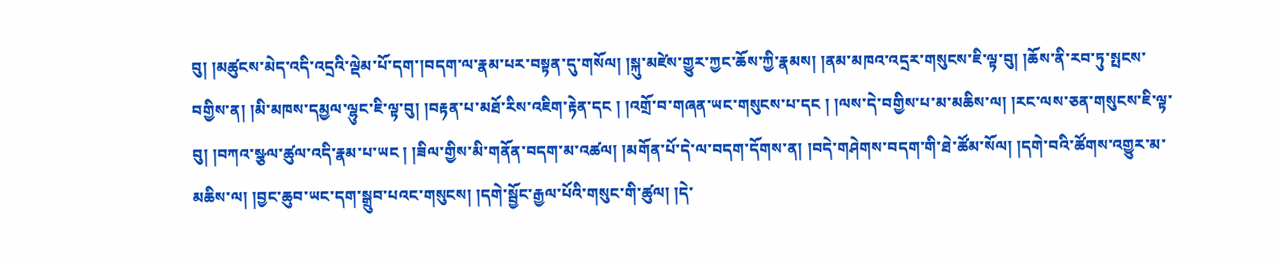བུ། །མཚུངས་མེད་འདི་འདྲའི་ལྡེམ་པོ་དག་།བདག་ལ་རྣམ་པར་བསྟན་དུ་གསོལ། །སྐུ་མཛེས་གྱུར་ཀྱང་ཆོས་ཀྱི་རྣམས། །ནམ་མཁའ་འདྲར་གསུངས་ཇི་ལྟ་བུ། །ཆོས་ནི་རབ་ཏུ་སྤངས་བགྱིས་ན། །མི་མཁས་དམྱལ་ལྷུང་ཇི་ལྟ་བུ། །བརྟན་པ་མཐོ་རིས་འཇིག་རྟེན་དང ། །འགྲོ་བ་གཞན་ཡང་གསུངས་པ་དང ། །ལས་དེ་བགྱིས་པ་མ་མཆིས་ལ། །རང་ལས་ཅན་གསུངས་ཇི་ལྟ་བུ། །བཀའ་སྩལ་ཚུལ་འདི་རྣམ་པ་ཡང ། །ཟིལ་གྱིས་མི་གནོན་བདག་མ་འཚལ། །མགོན་པོ་དེ་ལ་བདག་དོགས་ན། །བདེ་གཤེགས་བདག་གི་ཐེ་ཚོམ་སོལ། །དགེ་བའི་ཚོགས་འགྱུར་མ་མཆིས་ལ། །བྱང་ཆུབ་ཡང་དག་སྒྲུབ་པའང་གསུངས། །དགེ་སྦྱོང་རྒྱལ་པོའི་གསུང་གི་ཚུལ། །དེ་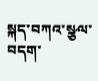སྐད་བཀའ་སྩལ་བདག་